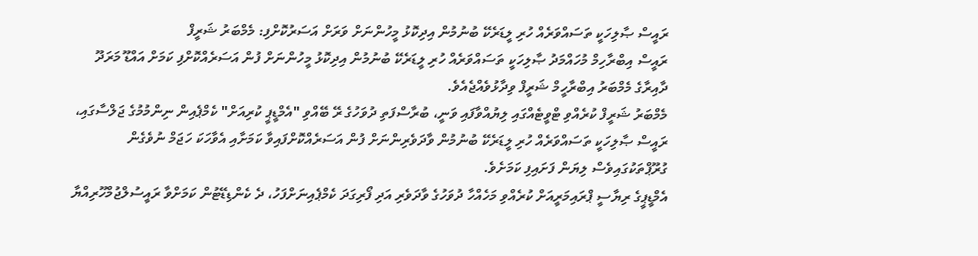ރައީސް ޞާލިހަކީ ތަސައްވަރެއް ހުރި ލީޑަރެކޭ ބުނުމުން އިދިކޮޅު މީހުންނަށް ވަރަށް އަސަރުކޮށްފި: މެމްބަރު ޝަރީފް
ރައީސް އިބްރާހިމް މުހައްމަދު ޞާލިހަކީ ތަސައްވަރެއް ހުރި ލީޑަރެކޭ ބުނުމުން އިދިކޮޅު މީހުންނަށް ފުން އަސަރެއްކޮށްފި ކަމަށް އައްޑޫ މަރަދޫ ދާއިރާގެ މެމްބަރު އިބްރާހީމް ޝަރީފް ވިދާޅުވެއްޖެއެވެ.
މެމްބަރު ޝަރީފް ކުރެއްވި ޓްވީޓެއްގައި ލިޔުއްވާފައި ވަނީ، ބުރާސްފަތި ދުވަހުގެ ރޭ ބޭއްވި "އެމްޑީޕީ ކުރިއަށް" ކެމްޕެއިން ނިންމުމުގެ ޖަލްސާގައި، ރައީސް ޞާލިހަކީ ތަސައްވަރެއް ހުރި ލީޑަރެކޭ ބުނުމުން ވާދަވެރިންނަށް ފުން އަސަރެއްކޮށްފައިވާ ކަމަށާއި އެވާހަކަ ހަޖަމް ނުވެގެން ގުރޫޕްތަކުގައިވެސް ލިޔަން ފަށައިފި ކަމަށެވެ.
އެމްޑީޕީގެ ރިޔާސީ ޕްރައިމަރީއަށް ކުރެއްވި މަހެއްހާ ދުވަހުގެ ވާދަވެރި އަދި ފޯރިގަދަ ކެމްޕެއިނަށްފަހު، ދެ ކެންޑިޑޭޓުން ކަމަށްވާ ރައީސުލްޖުމްހޫރިއްޔާ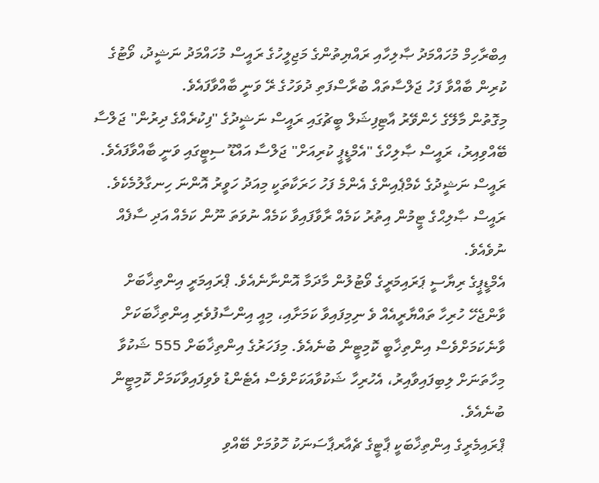އިބްރާހިމް މުހައްމަދު ޞާލިހާއި ރައްޔިތުންގެ މަޖިލީހުގެ ރައީސް މުހައްމަދު ނަޝީދު، ވޯޓުގެ ކުރިން ބާއްވާ ފަހު ޖަލްސާތައް ބުރާސްފަތި ދުވަހުގެ ރޭ ވަނީ ބާއްވާފައެވެ.
މިގޮތުން މާލޭގެ ހެންވޭރު އާޓިފިޝަލް ބީޗުގައި ރައީސް ނަޝީދުގެ "ފިކުރެއްގެ ދިރުން" ޖަލްސާ ބޭއްވިއިރު، ރައީސް ޞާލިހްގެ "އެމްޑީޕީ ކުރިއަށް" ޖަލްސާ އައްޑޫ ސިޓީގައި ވަނީ ބާއްވާފައެވެ.
ރައީސް ނަޝީދުގެ ކެމްޕެއިންގެ އެންމެ ފަހު ހަރަކާތަކީ މިއަދު ހަވީރު އޮންނަ ހިނގާލުމެކެވެ. ރައީސް ޞާލިޙްގެ ޓީމުން އިތުރު ކަމެއް ރާވާފައިވާ ކަމެއް ނުވަތަ ނޫން ކަމެއް އަދި ސާފެއް ނުވެއެވެ.
އެމްޑީޕީގެ ރިޔާސީ ޕަރައިމަރީގެ ވޯޓުލުން މާދަމާ އޮންނާނެއެވެ. ޕްރައިމަރީ އިންތިޚާބަށް ވާންޖެހޭ ހުރިހާ ތައްޔާރީއެއް ވެ ނިމިފައިވާ ކަމަށާއި، މިއީ އިންސާފުވެރި އިންތިޚާބަކަށް ވާނެކަމަށްވެސް އިންތިޚާބީ ކޮމިޓީން ބުނެއެވެ. މިފަހަރުގެ އިންތިޚާބަށް 555 ޝަކުވާ މިހާތަނަށް ލިބިފައިވާއިރު، އެހުރިހާ ޝަކުވާއަކަށްވެސް އެޓެންޑު ވެވިފައިވާކަމަށް ކޮމިޓީން ބުނެއެވެ.
ޕްރައިމެރީގެ އިންތިޚާބަކީ ޕާޓީގެ ޗެއާރޕާސަނަކު ހޮވުމަށް ބޭއްވި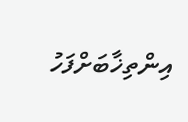އިންތިޚާބަށްފަހު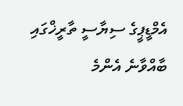އެމްޑީޕީގެ ސިޔާސީ ތާރީޚްގައި ބާއްވާނެ އެންމެ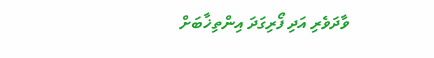ވާދަވެރި އަދި ފޯރިގަދަ އިންތިޚާބަށް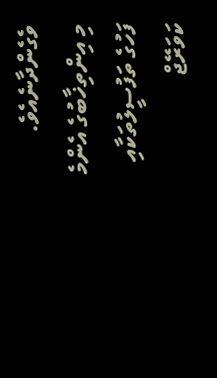ވެގެންދާނެއެވެ.
މި އިންތިޚާބުގެ އެންމެ ފަހުގެ ތަފުސީލުތަކާއި ކަވަރޭޖް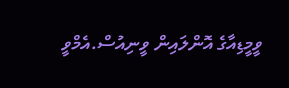ވީމީޑިއާގެ އޮންލައިން ވީނިއުސް.އެމްވީ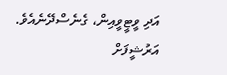އަދި ވީޓީވީއިން، ގެނެސްދޭނެއެވެ.
އަރުޝީފަށް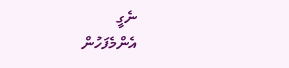ނެގީ
އެންމެފަހުން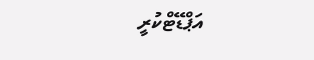އަޕްޑޭޓްކުރީ